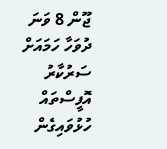ޖޫން 8 ވަނަ ދުވަހާ ހަމައަށް ސަރުކާރު އޮފީސްތައް ހުޅުވައިގެން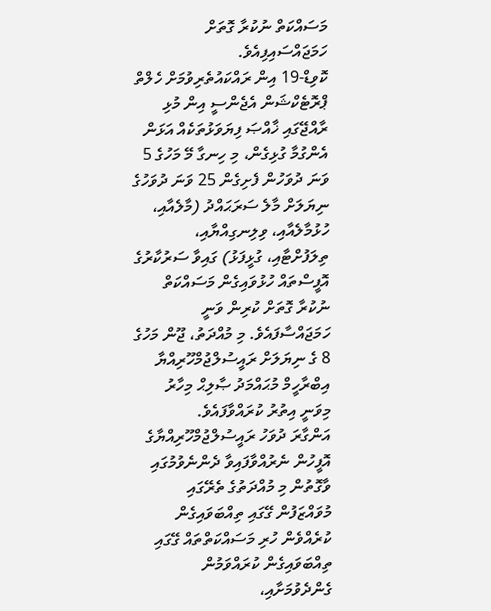މަސައްކަތް ނުކުރާ ގޮތަށް ހަމަޖައްސައިފިއެވެ.
ކޮވިޑް-19 އިން ރައްކައުތެރިވުމަށް ހެލްތް ޕްރޮޓެކްޝަން އެޖެންސީ އިން މުޅި ރާއްޖޭގައި ޚާއްޞަ ފިޔަވަޅުތަކެއް އަޅަން އެންގުމާ ގުޅިގެން، މި ހިނގާ މޭ މަހުގެ 5 ވަނަ ދުވަހުން ފެށިގެން 25 ވަނަ ދުވަހުގެ ނިޔަލަށް މާލެ ސަރަޙައްދު (މާލެއާއި، ހުޅުމާލެއާއި، ވިލިނގިއްޔާއި، ތިލަފުށްޓާއި، ގުޅީފަޅު) ގައިވާ ސަރުކާރުގެ އޮފީސްތައް ހުޅުވައިގެން މަސައްކަތް ނުކުރާ ގޮތަށް ކުރިން ވަނީ ހަމަޖައްސާފައެވެ. މި މުއްދަތު، ޖޫން މަހުގެ 8 ގެ ނިޔަލަށް ރައީސުލްޖުމްހޫރިއްޔާ އިބްރާހީމް މުޙައްމަދު ޞާލިޙް މިހާރު މިވަނީ އިތުރު ކުރައްވާފައެވެ.
އަންގާރަ ދުވަހު ރައީސުލްޖުމްހޫރިއްޔާގެ އޮފީހުން ނެރުއްވާފައިވާ ދެންނެވުމުގައި ވާގޮތުން މި މުއްދަތުގެ ތެރޭގައި މުވައްޒަފުން ގޭގައި ތިއްބަވައިގެން ކުރެއްވެން ހުރި މަސައްކަތްތައް ގޭގައި ތިއްބަވައިގެން ކުރައްވަމުން ގެންދެވުމަށާއި،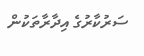ސަރުކާރުގެ އިދާރާތަކުން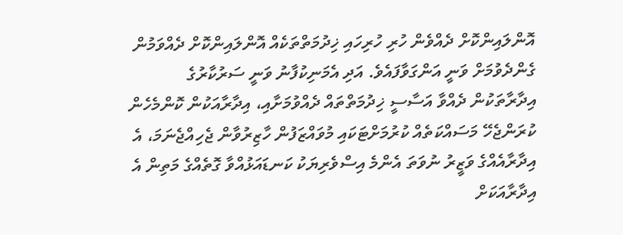އޮންލައިންކޮށް ދެއްވެން ހުރި ހުރިހައި ޚިދުމަތްތަކެއް އޮންލައިންކޮށް ދެއްވަމުން ގެންދެވުމަށް ވަނީ އަންގަވާފައެވެ. އަދި އެމަނިކުފާނު ވަނީ ސަރުކާރުގެ އިދާރާތަކުން ދެއްވާ އަސާސީ ޚިދުމަތްތައް ދެއްވުމަށާއި، އިދާރާއަކުން ކޮންމެހެން ކުރަންޖެހޭ މަސައްކަތެއް ކުރުމަށްޓަކައި މުވައްޒަފުން ހާޒިރުވާން ޖެހިއްޖެނަމަ، އެ އިދާރާއެއްގެ ވަޒީރު ނުވަތަ އެންމެ އިސްވެރިޔަކު ކަނޑައަޅުއްވާ ގޮތެއްގެ މަތިން އެ އިދާރާއަކަށް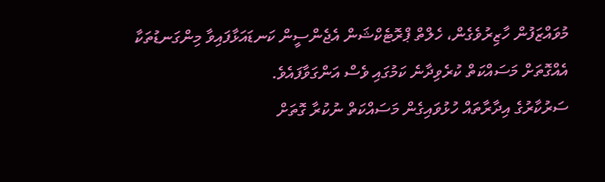މުވައްޒަފުން ހާޒިރުވެގެން، ހެލްތް ޕްރޮޓެކްޝަން އެޖެންސީން ކަނޑައަޅާފައިވާ މިންގަނޑުތަކާ އެއްގޮތަށް މަސައްކަތް ކުރެވިދާނެ ކަމުގައި ވެސް އަންގަވާފައެވެ.
ސަރުކާރުގެ އިދާރާތައް ހުޅުވައިގެން މަސައްކަތް ނުކުރާ ގޮތަށް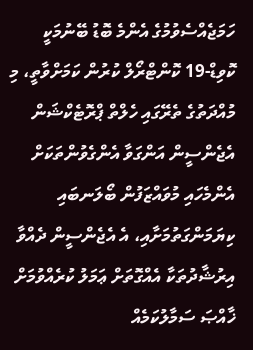ހަމަޖެއްސެވުމުގެ އެންމެ ބޮޑު ބޭނުމަކީ ކޮވިޑް-19 ކޮންޓްރޯލް ކުރުން ކަމަށްވާތީ، މި މުއްދަތުގެ ތެރޭގައި ހެލްތް ޕްރޮޓެކްޝަން އެޖެންސީން އަންގަވާ އެންގެވުންތަކަށް އެންމެހައި މުވައްޒަފުން ބޯލަނބައި ކިޔަމަންގަތުމަށާއި، އެ އެޖެންސީން ދެއްވާ އިރުޝާދުތަކާ އެއްގޮތަށް ޢަމަލު ކުރެއްވުމަށް ޚާއްޞަ ސަމާލުކަމެއް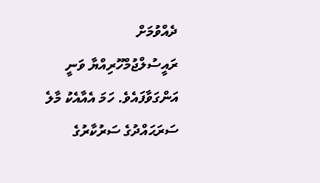ދެއްވުމަށް ރައީސުލްޖުމްހޫރިއްޔާ ވަނީ އަންގަވާފައެވެ. ހަމަ އެއާއެކު މާލެ ސަރަޙައްދުގެ ސަރުކާރުގެ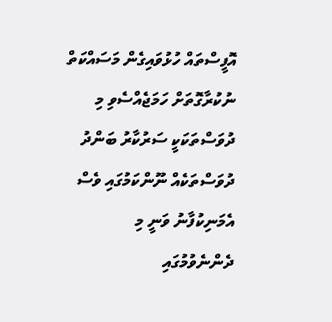އޮފީސްތައް ހުޅުވައިގެން މަސައްކަތް ނުކުރާގޮތަށް ހަމަޖެއްސެވި މި ދުވަސްތަކަކީ ސަރުކާރު ބަންދު ދުވަސްތަކެއް ނޫންކަމުގައި ވެސް އެމަނިކުފާނު ވަނީ މި ދެންނެވުމުގައި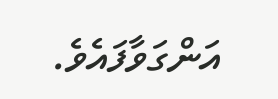އަންގަވާފައެވެ.